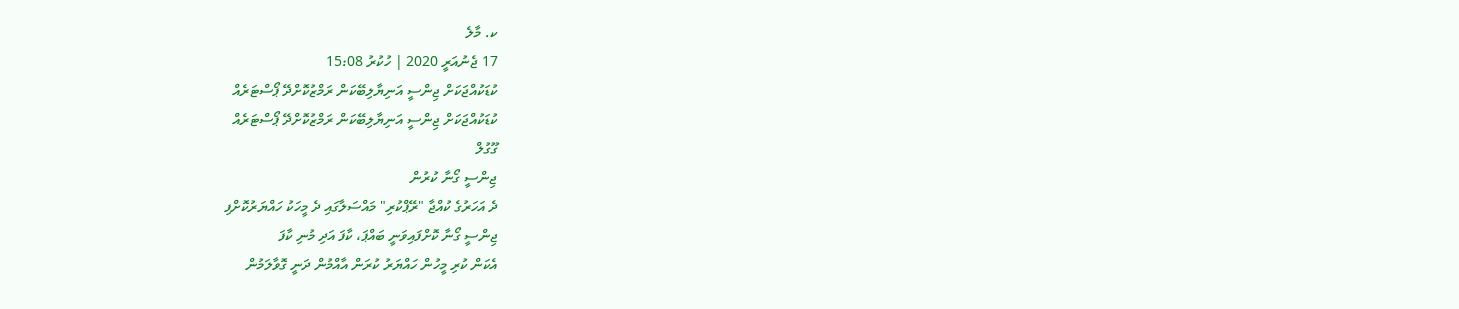ކ. މާލެ
17 ޖެނުއަރީ 2020 | ހުކުރު 15:08
ކުޑަކުއްޖަކަށް ޖިންސީ އަނިޔާލިބޭކަން ރަމްޒުކޮށްދޭ ޕޯސްޓަރެއް
ކުޑަކުއްޖަކަށް ޖިންސީ އަނިޔާލިބޭކަން ރަމްޒުކޮށްދޭ ޕޯސްޓަރެއް
ގޫގުލް
ޖިންސީ ގޯނާ ކުރުން
ދެ އަހަރުގެ ކުއްޖާ "ރޭޕްކުރި" މައްސަލާގައި ދެ މީހަކު ހައްޔަރުކޮށްފި
ޖިންސީ ގޯނާ ކޮށްފައިވަނީ ބައްޕަ، ކާފަ އަދި މުނި ކާފަ
އެކަން ކުރި މީހުން ހައްޔަރު ކުރަން އާއްމުން ދަނީ ގޮވާލަމުން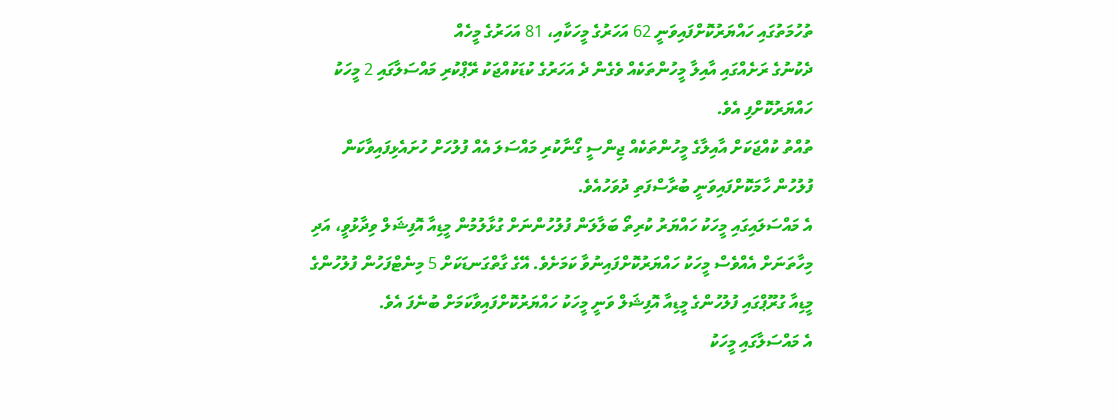ތުހުމަތުގައި ހައްޔަރުކޮށްފައިވަނީ 62 އަހަރުގެ މީހަކާއި، 81 އަހަރުގެ މީހެއް
ދެކުނުގެ ރަށެއްގައި އާއިލާ މީހުންތަކެއް ވެގެން ދެ އަހަރުގެ ކުޑަކުއްޖަކު ރޭޕްކުރި މައްސަލާގައި 2 މީހަކު ހައްޔަރުކޮށްފި އެވެ.
ތުއްތު ކުއްޖަކަށް އާއިލާގެ މީހުންތަކެއް ޖިންސީ ގޯނާކުރި މައްސަލަ އެއް ފުލުހަށް ހުށައެޅިފައިވާކަން ފުލުހުން ހާމަކޮށްފައިވަނީ ބުރާސްފަތި ދުވަހުއެވެ.
އެ މައްސަލައިގައި މީހަކު ހައްޔަރު ކުރިތޯ ބަލާލަން ފުލުހުންނަށް ގުޅާލުމުން މީޑިއާ އޮފިޝަލް ވިދާޅުވީ، އަދި މިހާތަނަށް އެއްވެސް މީހަކު ހައްޔަރުކޮށްފައިނުވާ ކަމަށެވެ. އޭގެ ގާތްގަނޑަކަށް 5 މިނެޓްފަހުން ފުލުހުންގެ މީޑިއާ ގުރޫޕްގައި ފުލުހުންގެ މީޑިއާ އޮފިޝަލް ވަނީ މީހަކު ހައްޔަރުކޮށްފައިވާކަމަށް ބުނެފަ އެވެ.
އެ މައްސަލާގައި މީހަކު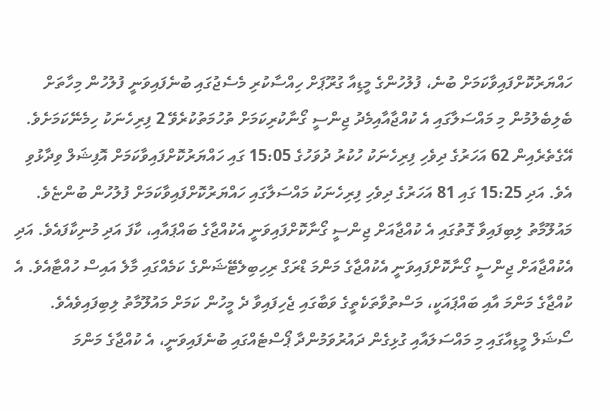ހައްޔަރުކޮށްފައިވާކަމަށް ބުނެ، ފުލުހުންގެ މީޑިއާ ގުރޫޕަށް ހިއްސާކުރި މެސެޖުގައި ބުނެފައިވަނީ ފުލުހުން މިހާތަށް ބެލިބެލުމުން މި މައްސަލާގައި އެ ކުއްޖާއާއިމެދު ޖިންސީ ގޯނާކުރިކަމަށް ތުހުމަތުކުރެވޭ 2 ފިރިހެނަކު ހިމެނޭކަމަށެވެ. އޭގެތެރެއިން 62 އަހަރުގެ ދިވެހި ފިރިހެނަކު ހުކުރު ދުވަހުގެ 15:05 ގައި ހައްޔަރުކޮށްފައިވާކަމަށް އޮފިޝަލް ވިދާޅުވި އެވެ. އަދި 15:25 ގައި 81 އަހަރުގެ ދިވެހި ފިރިހެނަކު މައްސަލާގައި ހައްޔަރުކޮށްފައިވާކަމަށް ފުލުހުން ބުންޏެވެ.
މައުލޫމާތު ލިބިފައިވާ ގޮތުގައި އެ ކުއްޖާއަށް ޖިންސީ ގޯނާކޮށްފައިވަނީ އެކުއްޖާގެ ބައްޕައާއި، ކާފަ އަދި މުނިކާފައެވެ. އަދި އެކުއްޖާއަށް ޖިންސީ ގޯނާކޮށްފައިވަނީ އެކުއްޖާގެ މަންމަ ޑްރަގް ރިހިބިލެޓޭޝަންގެ ކަމެއްގައި މާލެ އައިސް ހުއްޓާއެވެ. އެ ކުއްޖާގެ މަންމަ އާއި ބައްޕައަކީ، މަސްތުވާތަކެތީގެ ވަބާގައި ޖެހިފައިވާ ދެ މީހުން ކަމަށް މައުލޫމާތު ލިބިފައިވެއެވެ.
ސޯޝަލް މީޑިއާގައި މި މައްސަލައާއި ގުޅިގެން ދައުރުވަމުންދާ ޕޯސްޓެއްގައި ބުނެފައިވަނީ، އެ ކުއްޖާގެ މަންމަ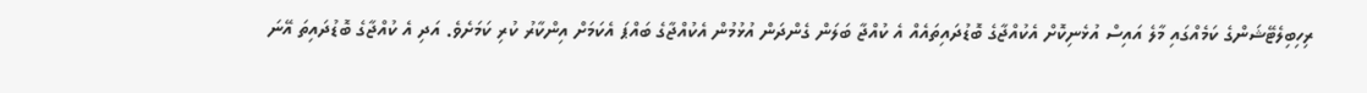ރިހިބިލެޓޭޝަންގެ ކަމެއްގައި މާލެ އައިސް އުޅެނިކޮށް އެކުއްޖާގެ ބޮޑުދައިތައެއް އެ ކުއްޖާ ބަލަން ގެންދަން އުޅުމުން އެކުއްޖާގެ ބައްޕަ އެކަމަށް އިންކާރު ކުރި ކަމަށެވެ. އަދި އެ ކުއްޖާގެ ބޮޑުދައިތަ އޭނަ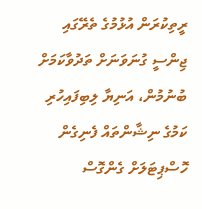ރީތިކުރަން އުޅުމުގެ ތެރޭގައި ޖިންސީ ގުނަވަނަށް ތަދުވާކަމަށް ބުނުމުން، އަނިޔާ ލިބިފައިހުރި ކަމުގެ ނިޝާންތައް ފެނިގެން ހޮސްޕިޓަލަށް ގެންގޮސް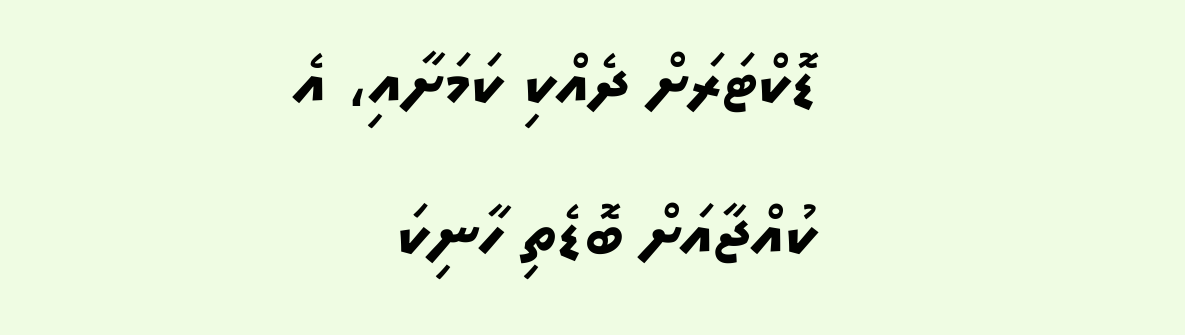ޑޮކްޓަރަށް ދެއްކި ކަމަށާއި، އެ ކުއްޖާއަށް ބޮޑެތި ހާނިކަ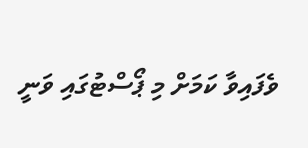ވެފައިވާ ކަމަށް މި ޕޯސްޓުގައި ވަނީ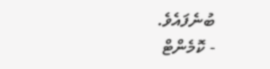ބުނެފައެވެ.
- ކޮމެންޓް